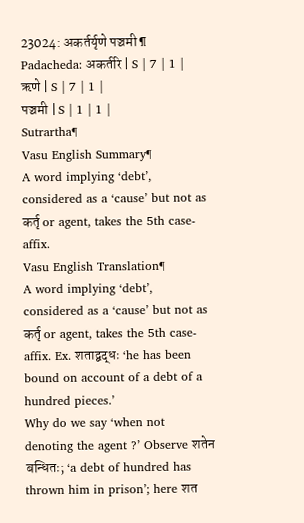23024: अकर्तर्यृणे पञ्चमी¶
Padacheda: अकर्तरि | S | 7 | 1 |
ऋणे | S | 7 | 1 |
पञ्चमी | S | 1 | 1 |
Sutrartha¶
Vasu English Summary¶
A word implying ‘debt’, considered as a ‘cause’ but not as कर्तृ or agent, takes the 5th case-affix.
Vasu English Translation¶
A word implying ‘debt’, considered as a ‘cause’ but not as कर्तृ or agent, takes the 5th case-affix. Ex. शताद्बद्धः ‘he has been bound on account of a debt of a hundred pieces.’
Why do we say ‘when not denoting the agent ?’ Observe शतेन बन्धितः; ‘a debt of hundred has thrown him in prison’; here शत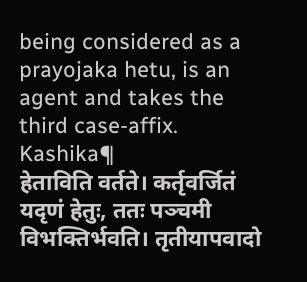being considered as a prayojaka hetu, is an agent and takes the third case-affix.
Kashika¶
हेताविति वर्तते। कर्तृवर्जितं यदृणं हेतुः, ततः पञ्चमी विभक्तिर्भवति। तृतीयापवादो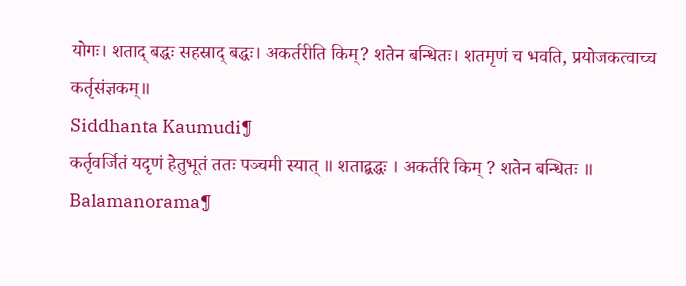योगः। शताद् बद्धः सहस्राद् बद्धः। अकर्तरीति किम्? शतेन बन्धितः। शतमृणं च भवति, प्रयोजकत्वाच्च कर्तृसंज्ञकम्॥
Siddhanta Kaumudi¶
कर्तृवर्जितं यदृणं हेतुभूतं ततः पञ्चमी स्यात् ॥ शताद्बद्धः । अकर्तरि किम् ? शतेन बन्धितः ॥
Balamanorama¶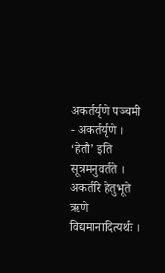अकर्तर्यृणे पञ्चमी - अकर्तर्यृणे । ‘हेतौ’ इति सूत्रमनुवर्तते । अकर्तरि हेतुभूते ऋणे विद्यमानादित्यर्थः ।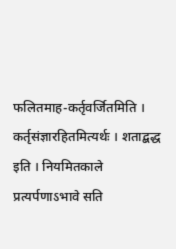फलितमाह-कर्तृवर्जितमिति । कर्तृसंज्ञारहितमित्यर्थः । शताद्बद्ध इति । नियमितकाले प्रत्यर्पणाऽभावे सति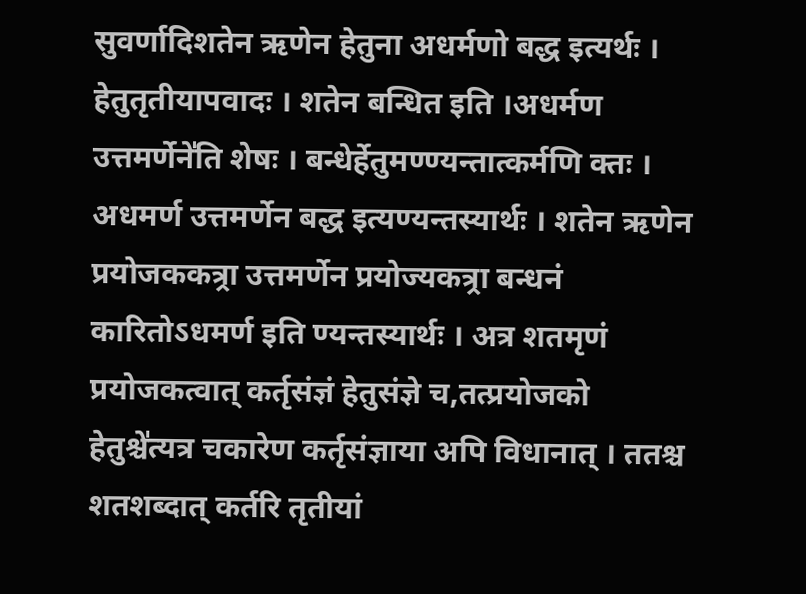सुवर्णादिशतेन ऋणेन हेतुना अधर्मणो बद्ध इत्यर्थः । हेतुतृतीयापवादः । शतेन बन्धित इति ।अधर्मण उत्तमर्णेने॑ति शेषः । बन्धेर्हेतुमण्ण्यन्तात्कर्मणि क्तः । अधमर्ण उत्तमर्णेन बद्ध इत्यण्यन्तस्यार्थः । शतेन ऋणेन प्रयोजककत्र्रा उत्तमर्णेन प्रयोज्यकत्र्रा बन्धनं कारितोऽधमर्ण इति ण्यन्तस्यार्थः । अत्र शतमृणं प्रयोजकत्वात् कर्तृसंज्ञं हेतुसंज्ञे च,तत्प्रयोजको हेतुश्चे॑त्यत्र चकारेण कर्तृसंज्ञाया अपि विधानात् । ततश्च शतशब्दात् कर्तरि तृतीयां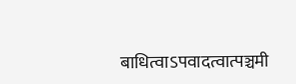बाधित्वाऽपवादत्वात्पञ्चमी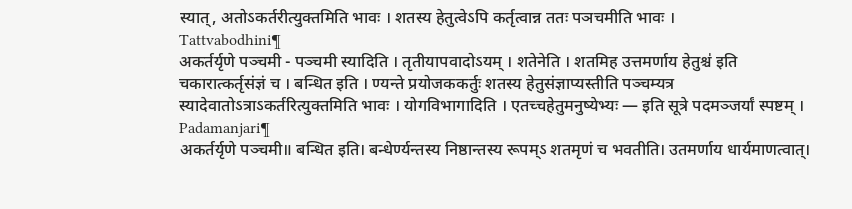स्यात्, अतोऽकर्तरीत्युक्तमिति भावः । शतस्य हेतुत्वेऽपि कर्तृत्वान्न ततः पञचमीति भावः ।
Tattvabodhini¶
अकर्तर्यृणे पञ्चमी - पञ्चमी स्यादिति । तृतीयापवादोऽयम् । शतेनेति । शतमिह उत्तमर्णाय हेतुश्च॑ इति चकारात्कर्तृसंज्ञं च । बन्धित इति । ण्यन्ते प्रयोजककर्तुः शतस्य हेतुसंज्ञाप्यस्तीति पञ्चम्यत्र स्यादेवातोऽत्राऽकर्तरित्युक्तमिति भावः । योगविभागादिति । एतच्चहेतुमनुष्येभ्यः — इति सूत्रे पदमञ्जर्यां स्पष्टम् ।
Padamanjari¶
अकर्तर्यृणे पञ्चमी॥ बन्धित इति। बन्धेर्ण्यन्तस्य निष्ठान्तस्य रूपम्ऽ शतमृणं च भवतीति। उतमर्णाय धार्यमाणत्वात्।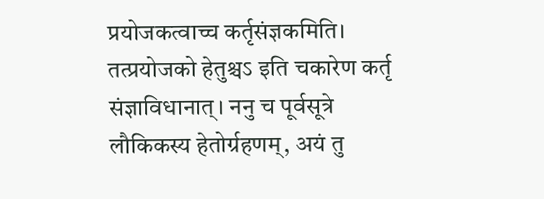प्रयोजकत्वाच्च कर्तृसंज्ञकमिति। तत्प्रयोजको हेतुश्चऽ इति चकारेण कर्तृ संज्ञाविधानात्। ननु च पूर्वसूत्रे लौकिकस्य हेतोर्ग्रहणम्, अयं तु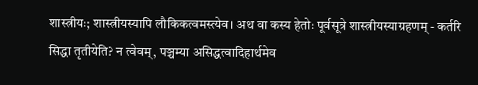शास्त्रीयः; शास्त्रीयस्यापि लौकिकत्वमस्त्येव। अथ वा कस्य हेतोः पूर्वसूत्रे शास्त्रीयस्याग्रहणम् - कर्तरि सिद्धा तृतीयेति? न त्वेवम्, पञ्चम्या असिद्धत्वादिहार्थमेव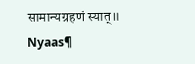सामान्यग्रहणं स्यात्॥
Nyaas¶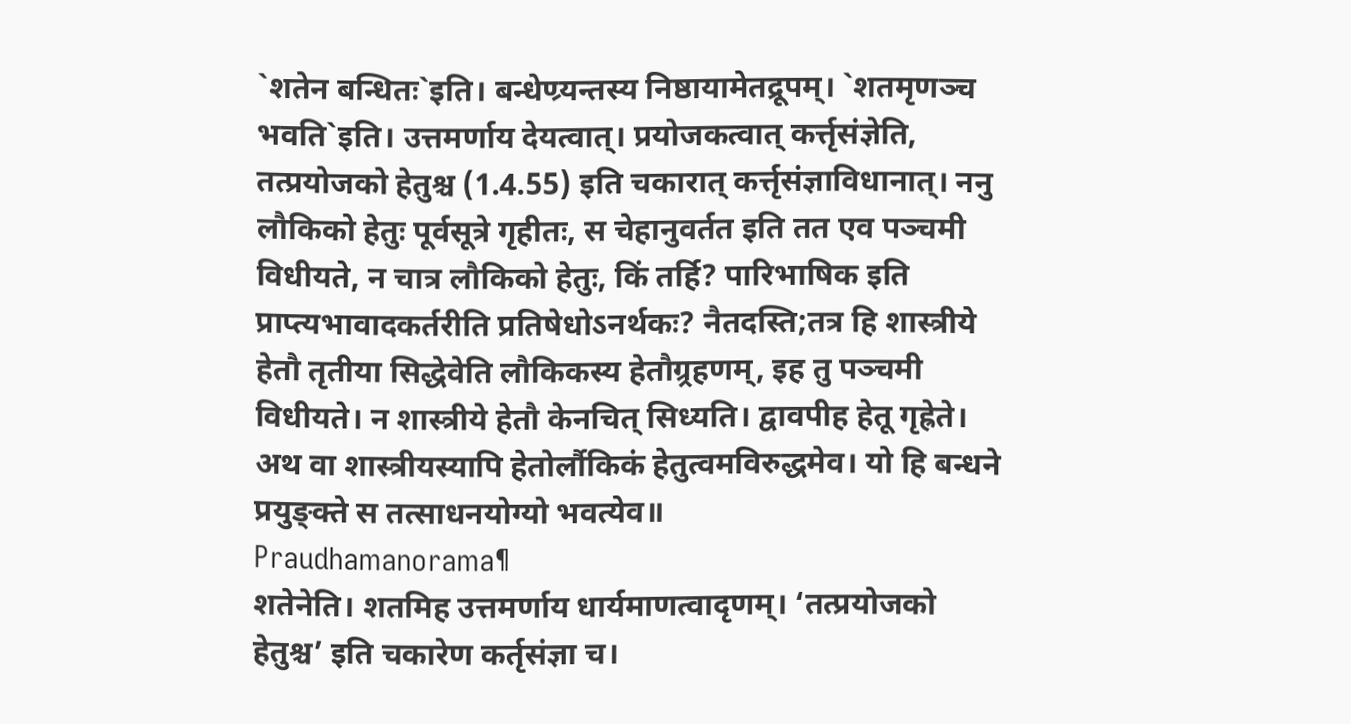`शतेन बन्धितः`इति। बन्धेण्र्यन्तस्य निष्ठायामेतद्रूपम्। `शतमृणञ्च भवति`इति। उत्तमर्णाय देयत्वात्। प्रयोजकत्वात् कर्त्तृसंज्ञेति, तत्प्रयोजको हेतुश्च (1.4.55) इति चकारात् कर्त्तृसंज्ञाविधानात्। ननु लौकिको हेतुः पूर्वसूत्रे गृहीतः, स चेहानुवर्तत इति तत एव पञ्चमी विधीयते, न चात्र लौकिको हेतुः, किं तर्हि? पारिभाषिक इति प्राप्त्यभावादकर्तरीति प्रतिषेधोऽनर्थकः? नैतदस्ति;तत्र हि शास्त्रीये हेतौ तृतीया सिद्धेवेति लौकिकस्य हेतौग्र्रहणम्, इह तु पञ्चमी विधीयते। न शास्त्रीये हेतौ केनचित् सिध्यति। द्वावपीह हेतू गृह्रेते। अथ वा शास्त्रीयस्यापि हेतोर्लौकिकं हेतुत्वमविरुद्धमेव। यो हि बन्धने प्रयुङ्क्ते स तत्साधनयोग्यो भवत्येव॥
Praudhamanorama¶
शतेनेति। शतमिह उत्तमर्णाय धार्यमाणत्वादृणम्। ‘तत्प्रयोजको हेतुश्च’ इति चकारेण कर्तृसंज्ञा च।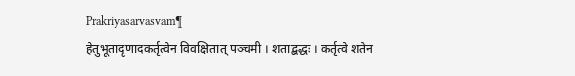Prakriyasarvasvam¶
हेतुभूतादृणादकर्तृत्वेन विवक्षितात् पञ्चमी । शताद्बद्धः । कर्तृत्वे शतेन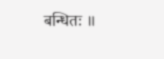बन्धितः ॥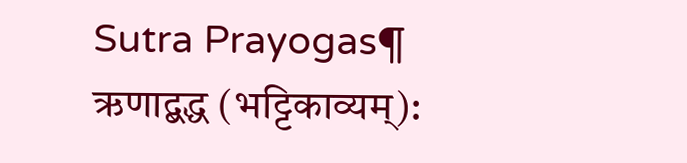Sutra Prayogas¶
ऋणाद्बद्ध (भट्टिकाव्यम्):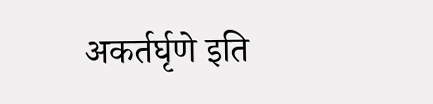अकर्तर्घृणे इति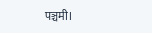पञ्चमी।